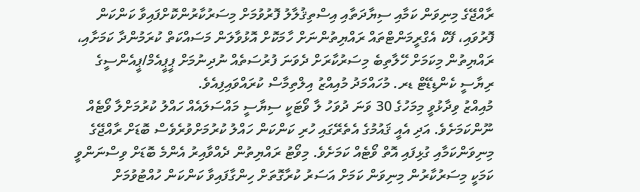ރާއްޖޭގެ މިނިވަން ކަމާއި ސިޔާދަތާއި އިސްތިޤުލާލު ފޮރުވުމަށް މިސަރުކާރުންކޮށްފައިވާ ކަންކަން ފޮރުވައި، ފޭކް އެގްރީމަންޓްތައް ރައްޔިތުންނަށް ހާމަކޮށް އޮޅުވާލަން މަސައްކަތް ކުރަމުންދާ ކަމަށާއި، ރައްޔިތުން މިކަމަށް ހޭލާތިބެ މިސަރުކާރަށް ދެވަނަ ފުރުސަތެއް ނުދިނުމަށް ޕީޕީއެމް/ޕީއެންސީގެ ރިޔާސީ ކެންޑިޑޭޓް ޑރ. މުހައްމަދު މުއިއްޒު އިލްތިމާސް ކުރައްވައިފިއެވެ.
މުއިއްޒު ވިދާޅުވީ މިމަހުގެ 30 ވަނަ ދުވަހު ލާ ވޯޓަކީ ސިޔާސީ މައްސަލައެއް ހައްލު ކުރުމަށްލާ ވޯޓެއް ނޫންކަމަށެވެ. އަދި އެއީ ޤައުމުގެ އެތެރޭގައި ހުރި ކަންކަން ހައްލު ކުރުމަށްވުރެވެސް ބޮޑަށް ރާއްޖޭގެ މިނިވަންކަމާއި ގުޅިފައި އޮތް ވޯޓެއް ކަމަށެވެ. މިވޯޓު ރައްޔިތުން ދެއްވާއިރު އެންމެ ބޮޑަށް ވިސްނަންވީ ކަމަކީ މިސަރުކާރުން މިނިވަން ކަމަށް އަސަރު ކުރާގޮތަށް ހިންގާފައިވާ ކަންކަން ހުއްޓުވުމަށް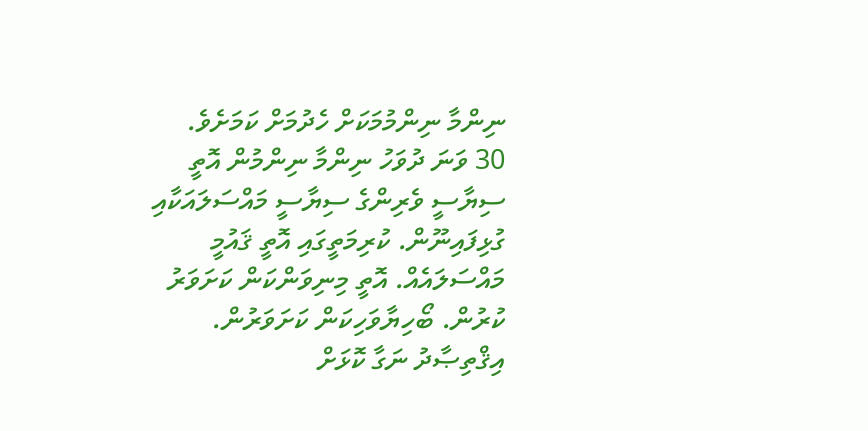ނިންމާ ނިންމުމަކަށް ހެދުމަށް ކަމަށެވެ.
30 ވަނަ ދުވަހު ނިންމާ ނިންމުން އޮތީ ސިޔާސީ ވެރިންގެ ސިޔާސީ މައްސަލައަކާއި ގުޅިފައިނޫން. ކުރިމަތީގައި އޮތީ ޤައުމީ މައްސަލައެއް. އޮތީ މިނިވަންކަން ކަށަވަރު ކުރުން. ބޯހިޔާވަހިކަން ކަށަވަރުން. އިޤްތިޞާދު ނަގާ ކޮޅަށް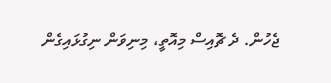ޖެހުން. ދެ ޗޮއިސް މިއޮތީ، މިނިވަން ނިގުޅައިގެން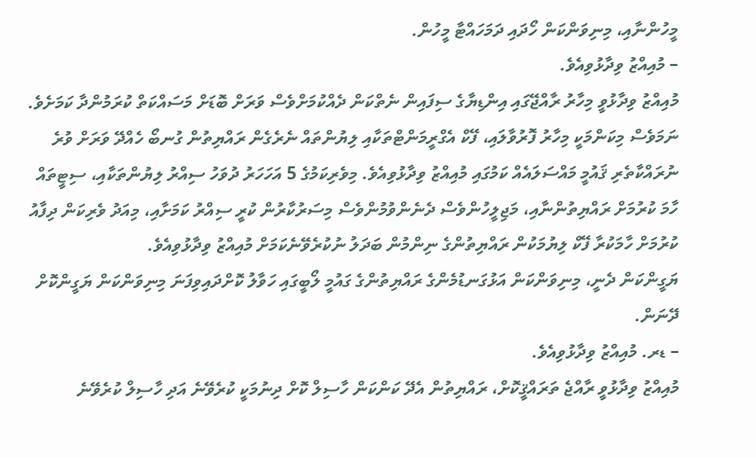މީހުންނާއި، މިނިވަންކަން ހޯދައި ދަމަހައްޓާ މީހުން.
– މުއިއްޒު ވިދާޅުވިއެވެ.
މުއިއްޒު ވިދާޅުވީ މިހާރު ރާއްޖޭގައި އިންޑިޔާގެ ސިފައިން ނެތްކަން ދެއްކުމަށްވެސް ވަރަށް ބޮޑަށް މަސައްކަތް ކުރަމުންދާ ކަމަށެވެ. ނަމަވެސް މިކަންމަކީ މިހާރު ފޮރުވާލައި، ފޭކް އެގްރީމަންޓްތަކާއި ލިޔުންތައް ނެރެގެން ރައްޔިތުން ގުނބޯ ހެއްދޭ ވަރަށް ވުރެ ނުރައްކާތެރި ޤައުމީ މައްސަލައެއް ކަމުގައި މުއިއްޒު ވިދާޅުވިއެވެ. މިވެރިކަމުގެ 5 އަހަހަރު ދުވަހު ސިއްރު ލިޔުންތަކާއި، ސިޓީތައް ހާމަ ކުރުމަށް ރައްޔިތުންނާއި، މަޖިލީހުންވެސް ދެނެންވުމުންވެސް މިސަރުކާރުން ކުރީ ސިއްރު ކަމަށާއި، މިއަދު ވެރިކަން ދިފާއު ކުރުމަށް ހާމަކުރާ ފޭކް ލިޔުމަކުން ރައްޔިތުންގެ ނިންމުން ބަދަލު ނުކުރެވޭނެކަމަށް މުއިއްޒު ވިދާޅުވިއެވެ.
ޔަގީންކަން ދެނީ، މިނިވަންކަން އަޅުގަނޑުމެންގެ ރައްޔިތުންގެ ގައުމީ ލޯބީގައި ހަވާލު ކޮށްދައިވިފަނަ މިނިވަންކަން ޔަގީންކޮށް ދޭނަން.
– ޑރ. މުއިއްޒު ވިދާޅުވިއެވެ.
މުއިއްޒު ވިދާޅުވީ ރާއްޖެ ތަރައްޤީކޮށް، ރައްޔިތުން އެދޭ ކަންކަން ހާސިލް ކޮށް ދިނުމަކީ ކުރެވޭނެ އަދި ހާސިލް ކުރެވޭނެ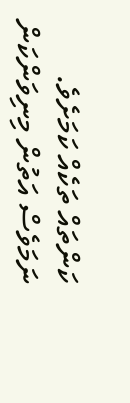ކަންތައް ތަކެއް ކަމަށެވެ. ނަމަވެސް އަތުން މިނިވަންކަން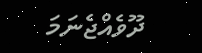ދޫވެއްޖެނަމަ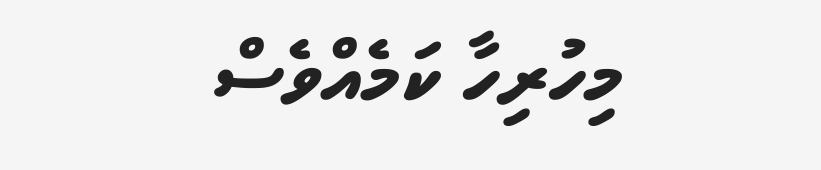މިހުރިހާ ކަމެއްވެސް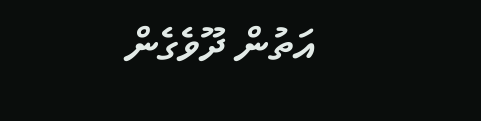އަތުން ދޫވެގެން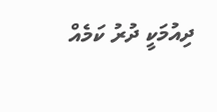ދިއުމަކީ ދުރު ކަމެއް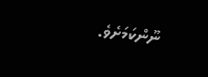ނޫންކަމަށެވެ.